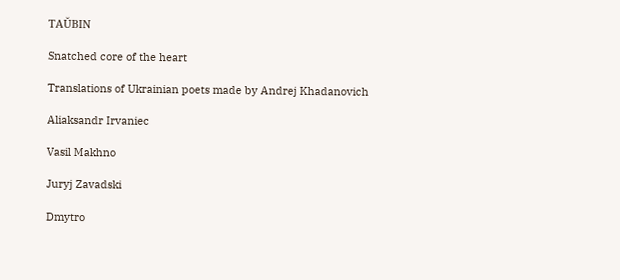TAŬBIN

Snatched core of the heart

Translations of Ukrainian poets made by Andrej Khadanovich

Aliaksandr Irvaniec

Vasil Makhno

Juryj Zavadski

Dmytro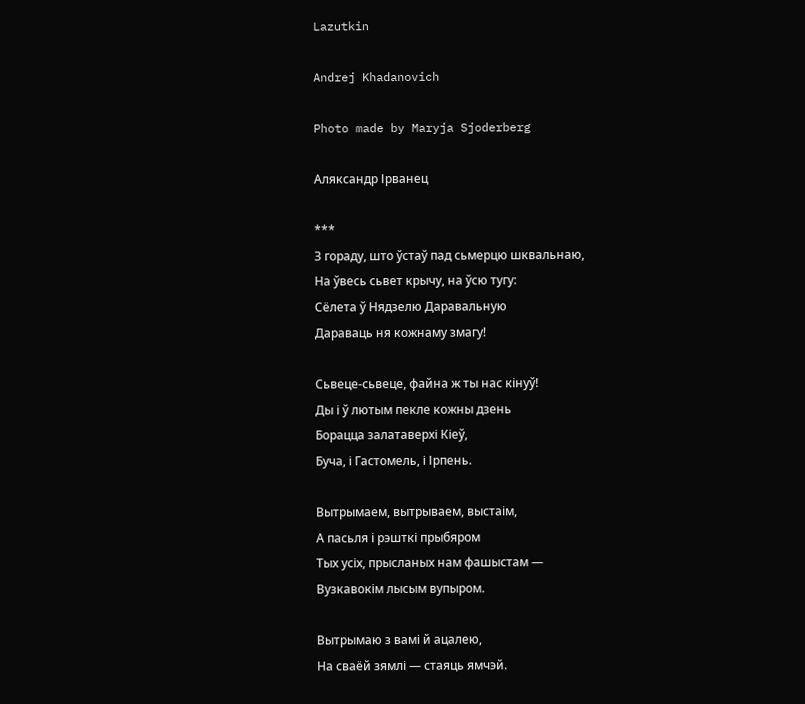Lazutkin

Andrej Khadanovich

Photo made by Maryja Sjoderberg

Аляксандр Ірванец

***
З гораду, што ўстаў пад сьмерцю шквальнаю,
На ўвесь сьвет крычу, на ўсю тугу:
Сёлета ў Нядзелю Даравальную
Дараваць ня кожнаму змагу!

Сьвеце-сьвеце, файна ж ты нас кінуў!
Ды і ў лютым пекле кожны дзень
Борацца залатаверхі Кіеў,
Буча, і Гастомель, і Ірпень.

Вытрымаем, вытрываем, выстаім,
А пасьля і рэшткі прыбяром
Тых усіх, прысланых нам фашыстам —
Вузкавокім лысым вупыром.

Вытрымаю з вамі й ацалею,
На сваёй зямлі — стаяць ямчэй.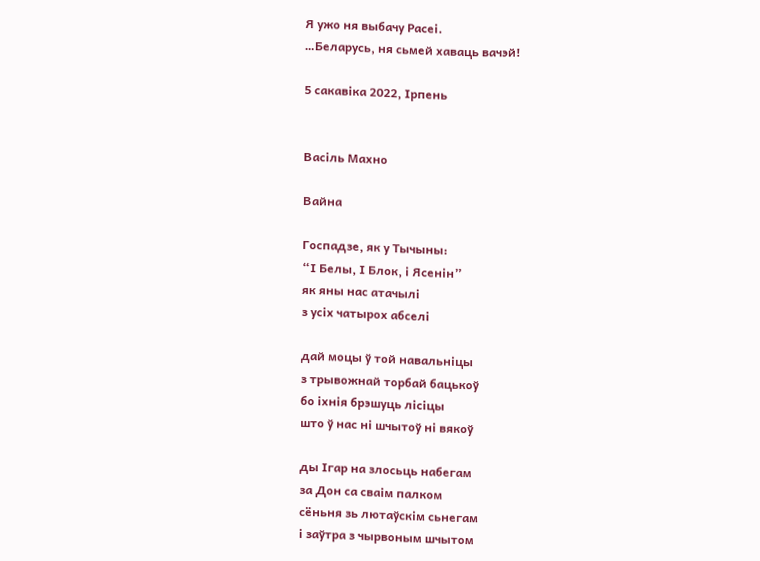Я ужо ня выбачу Расеі.
…Беларусь, ня сьмей хаваць вачэй!

5 сакавіка 2022, Ірпень


Васіль Махно

Вайна

Госпадзе, як у Тычыны:
“І Белы, І Блок, і Ясенін”
як яны нас атачылі
з усіх чатырох абселі

дай моцы ў той навальніцы
з трывожнай торбай бацькоў
бо іхнія брэшуць лісіцы
што ў нас ні шчытоў ні вякоў

ды Ігар на злосьць набегам
за Дон са сваім палком
сёньня зь лютаўскім сьнегам
і заўтра з чырвоным шчытом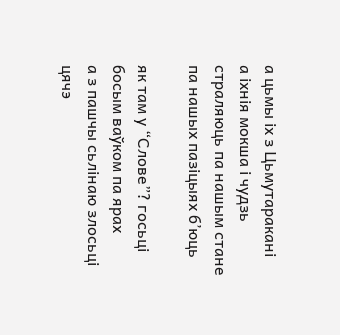а цьмы іх з Цьмутаракані
а іхнія мокша і чудзь
страляюць па нашым стане
па нашых пазіцыях б’юць

як там у “Слове”? госьці
босым ваўком па ярах
а з пашчы сьлінаю злосьці
цячэ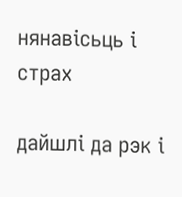нянавісьць і страх

дайшлі да рэк і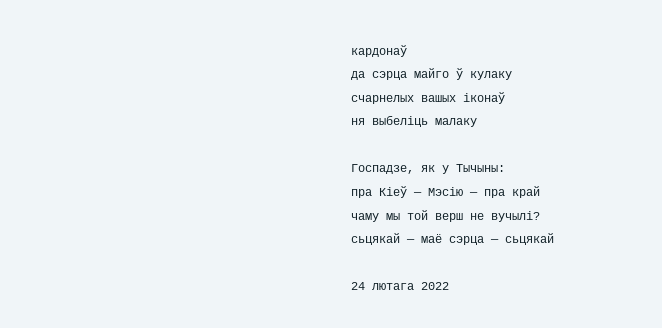кардонаў
да сэрца майго ў кулаку
счарнелых вашых іконаў
ня выбеліць малаку

Госпадзе, як у Тычыны:
пра Кіеў — Мэсію — пра край
чаму мы той верш не вучылі?
сьцякай — маё сэрца — сьцякай

24 лютага 2022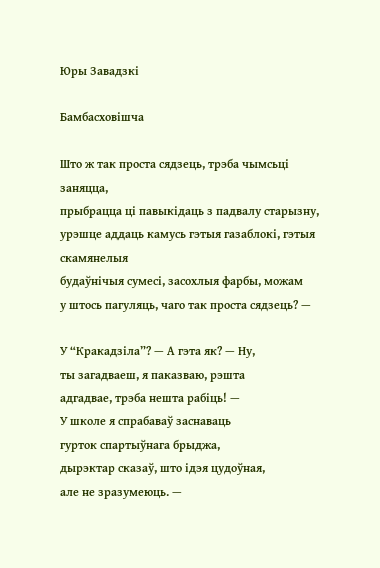Юры Завадзкі

Бамбасховішча

Што ж так проста сядзець, трэба чымсьці заняцца,
прыбрацца ці павыкідаць з падвалу старызну,
урэшце аддаць камусь гэтыя газаблокі, гэтыя скамянелыя
будаўнічыя сумесі, засохлыя фарбы, можам
у штось пагуляць, чаго так проста сядзець? —

У “Кракадзіла”? — А гэта як? — Ну,
ты загадваеш, я паказваю, рэшта
адгадвае, трэба нешта рабіць! —
У школе я спрабаваў заснаваць
гурток спартыўнага брыджа,
дырэктар сказаў, што ідэя цудоўная,
але не зразумеюць. —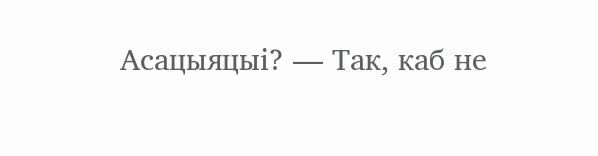Асацыяцыі? — Так, каб не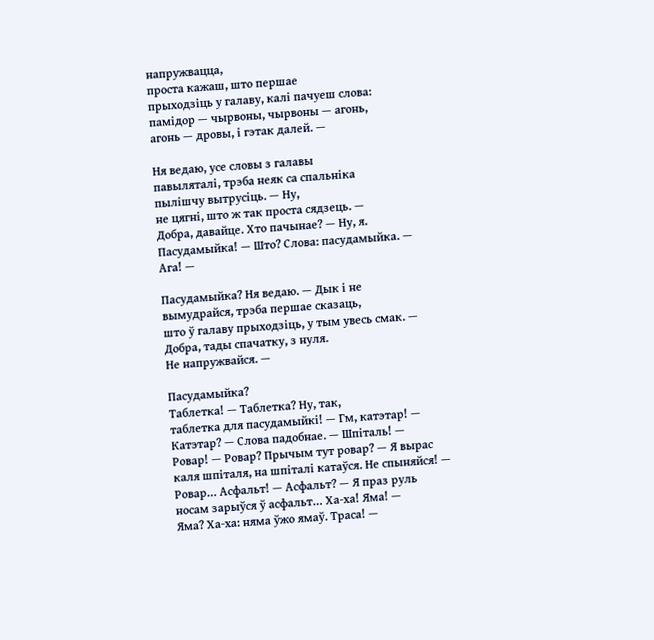напружвацца,
проста кажаш, што першае
прыходзіць у галаву, калі пачуеш слова:
памідор — чырвоны, чырвоны — агонь,
агонь — дровы, і гэтак далей. —

Ня ведаю, усе словы з галавы
павыляталі, трэба неяк са спальніка
пылішчу вытрусіць. — Ну,
не цягні, што ж так проста сядзець. —
Добра, давайце. Хто пачынае? — Ну, я.
Пасудамыйка! — Што? Слова: пасудамыйка. —
Ага! —

Пасудамыйка? Ня ведаю. — Дык і не
вымудрайся, трэба першае сказаць,
што ў галаву прыходзіць, у тым увесь смак. —
Добра, тады спачатку, з нуля.
Не напружвайся. —

Пасудамыйка?
Таблетка! — Таблетка? Ну, так,
таблетка для пасудамыйкі! — Гм, катэтар! —
Катэтар? — Слова падобнае. — Шпіталь! —
Ровар! — Ровар? Прычым тут ровар? — Я вырас
каля шпіталя, на шпіталі катаўся. Не спыняйся! —
Ровар… Асфальт! — Асфальт? — Я праз руль
носам зарыўся ў асфальт… Ха-ха! Яма! —
Яма? Ха-ха: няма ўжо ямаў. Траса! —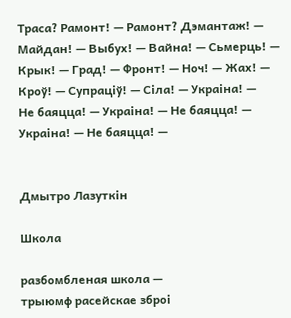Траса? Рамонт! — Рамонт? Дэмантаж! —
Майдан! — Выбух! — Вайна! — Сьмерць! —
Крык! — Град! — Фронт! — Ноч! — Жах! —
Кроў! — Супраціў! — Сіла! — Украіна! —
Не баяцца! — Украіна! — Не баяцца! —
Украіна! — Не баяцца! —


Дмытро Лазуткін

Школа

разбомбленая школа —
трыюмф расейскае зброі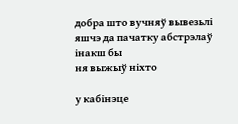добра што вучняў вывезьлі
яшчэ да пачатку абстрэлаў
інакш бы
ня выжыў ніхто

у кабінэце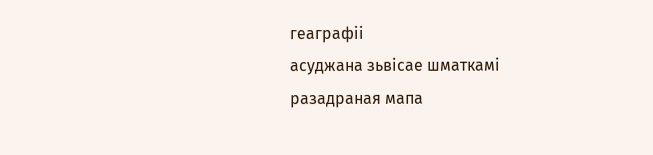геаграфіі
асуджана зьвісае шматкамі
разадраная мапа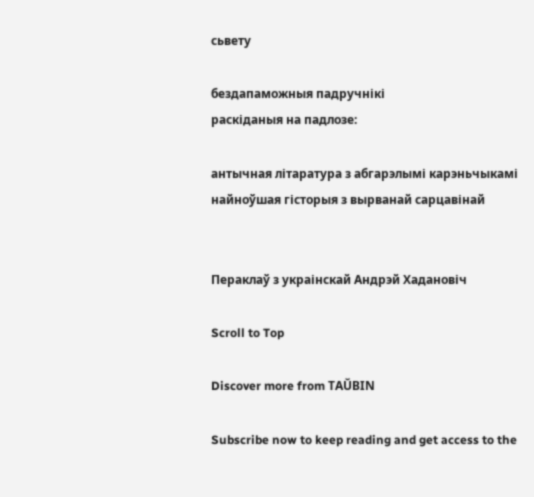сьвету

бездапаможныя падручнікі
раскіданыя на падлозе:

антычная літаратура з абгарэлымі карэньчыкамі
найноўшая гісторыя з вырванай сарцавінай


Пераклаў з украінскай Андрэй Хадановіч

Scroll to Top

Discover more from TAŬBIN

Subscribe now to keep reading and get access to the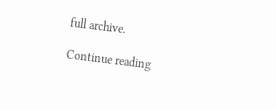full archive.

Continue reading